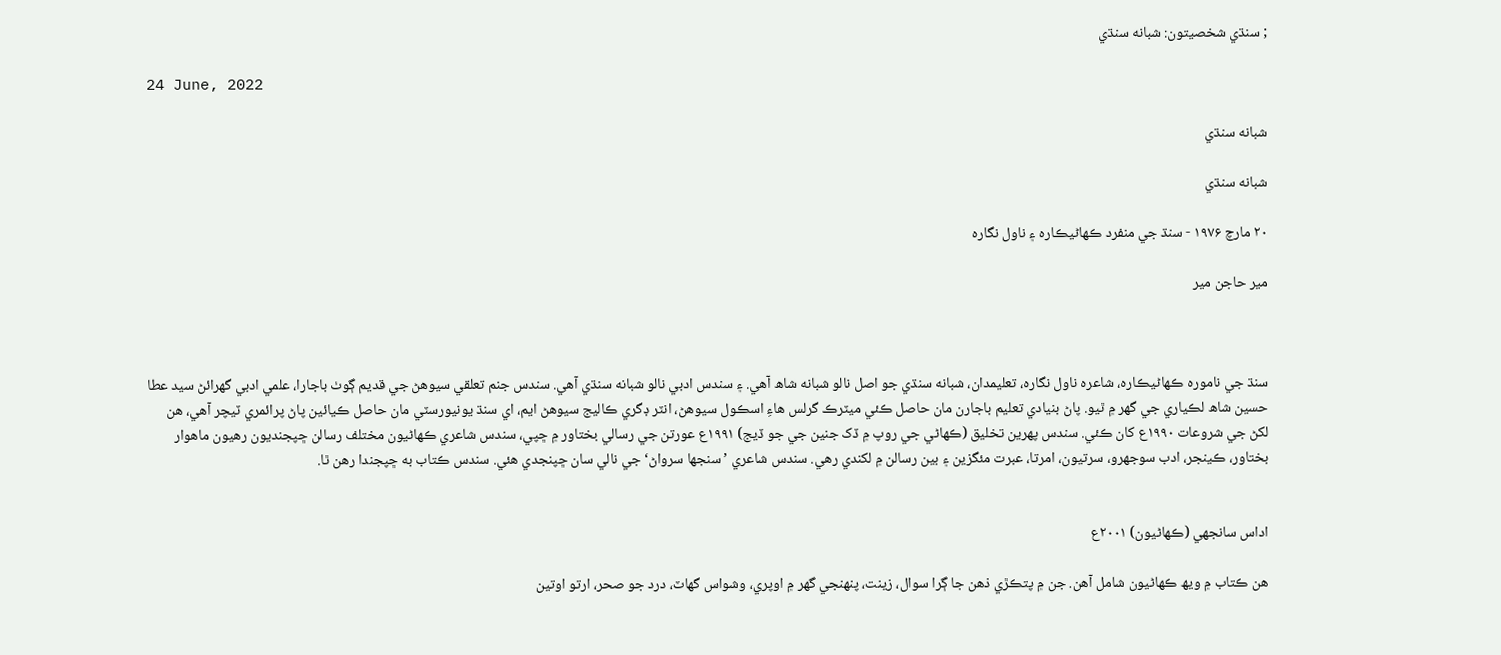; سنڌي شخصيتون: شبانه سنڌي

24 June, 2022

شبانه سنڌي

شبانه سنڌي

۲۰ مارچ ۱۹۷۶ - سنڌ جي منفرد ڪهاڻيڪاره ۽ ناول نگاره

مير حاجن مير



سنڌ جي ناموره ڪهاڻيڪاره، شاعره ناول نگاره، تعليمدان، شبانه سنڌي جو اصل نالو شبانه شاھ آهي. ۽ سندس ادبي نالو شبانه سنڌي آهي. سندس جنم تعلقي سيوهڻ جي قديم ڳوٺ باجارا، علمي ادبي گهرائڻ سيد عطا حسين شاھ لڪياري جي گهر ۾ ٿيو. پاڻ بنيادي تعليم باجارن مان حاصل ڪئي ميٽرڪ گرلس هاءِ اسڪول سيوهڻ، انٽر ڊگري ڪاليج سيوهڻ ايم، اي سنڌ يونيورسٽي مان حاصل ڪيائين پاڻ پرائمري ٽيچر آهي، هن لکڻ جي شروعات ۱۹۹۰ع کان ڪئي. سندس پهرين تخليق (ڪهاڻي جي روپ ۾ ڏک جنين جي جو ڏيج) ۱۹۹۱ع عورتن جي رسالي بختاور ۾ ڇپي، سندس شاعري ڪهاڻيون مختلف رسالن ڇپجنديون رهيون ماهوار بختاور، ڪينجر، ادب سوجهرو، سرتيون، امرتا، عبرت مئگزين ۽ بين رسالن ۾ لکندي رهي. سندس شاعري ’سنجها سرواڻ‘ جي نالي سان ڇپنجدي هئي. سندس ڪتاب به ڇپجندا رهن ٿا.


اداس سانجهي (ڪهاڻيون) ۲۰۰۱ع

هن ڪتاب ۾ ويھ ڪهاڻيون شامل آهن. جن ۾ پتڪڙي ذهن جا ڳرا سوال، زينت، پنهنجي گهر ۾ اوپري، وشواس گهاٽ، درد جو صحر، ارتو اوتين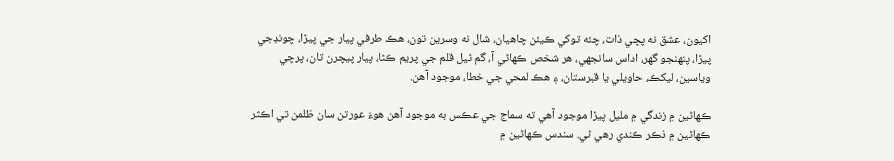اکيون، عشق نه پڇي ذات، چئه توکي ڪيئن چاهيان، شال نه وسرين تون، هڪ طرفي پيار جي پيڙا، چونڊجي پيڙا، پنهنجو گهر، اداس سانجهي، هر شخص ڪهاڻي آ، گم ٿيل قلم جي پريم ڪٿا، پيار پيچرن تان، پرچي وياسين، ليکڪ، حاويلي يا قبرستان، ۽ هڪ لمحي جي خطا، موجود آهن.

ڪهاڻين ۾ زندگي ۾ مليل پيڙا موجود آهي ته سماج جي عڪس به موجود آهن هوءَ عورتن سان ظلمن تي اڪثر ڪهاڻين ۾ ذڪر ڪندي رهي ٿي. سندس ڪهاڻين ۾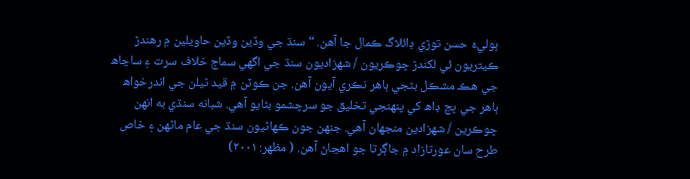ٻوليءَ حسن توڙي ڊائلاگ ڪمال جا آهن. “سنڌ جي وڏين وڏين حاويلين ۾ رهندڙ ڪيتريون ئي لکندڙ ڇوڪريون / شهزاديون سنڌ جي اگهي سماج خلاف سرت ۽ ساڃاھ جي هڪ مشڪل بڻجي ٻاهر نڪري آيون آهن. جن ڪوٽن ۾ قيد ٿيلن جي اندرخواھ ٻاهر جي ڀڃ ڊاھ کي پنهنجي تخليق جو سرچشمو بڻايو آهي. شبانه سنڌي به انهن ڇوڪرين / شهزادين منجهان آهي. جنهن جون ڪهاڻيون سنڌ جي عام ماڻهن ۽ خاص طرح سان عورتازاد ۾ جاڳرتا جو اهڃاڻ آهن. ( مظهر: ۲۰۰۱)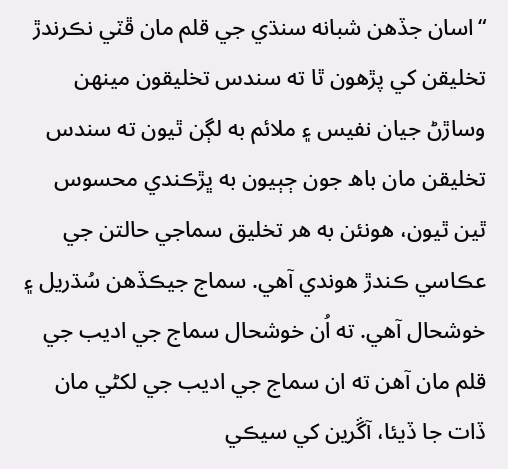“اسان جڏهن شبانه سنڌي جي قلم مان ڦٽي نڪرندڙ تخليقن کي پڙهون ٿا ته سندس تخليقون مينهن وساڙڻ جيان نفيس ۽ ملائم به لڳن ٿيون ته سندس تخليقن مان باھ جون ڄٻيون به ڀڙڪندي محسوس ٿين ٿيون، هونئن به هر تخليق سماجي حالتن جي عڪاسي ڪندڙ هوندي آهي. سماج جيڪڏهن سُڌريل ۽ خوشحال آهي. ته اُن خوشحال سماج جي اديب جي قلم مان آهن ته ان سماج جي اديب جي لکڻي مان ڏات جا ڏيئا، آڱرين کي سيڪي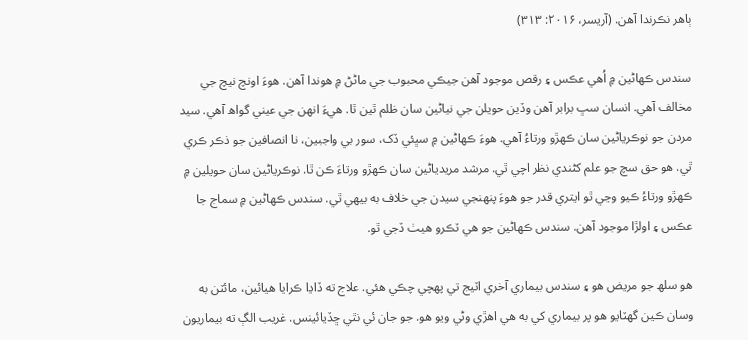ٻاهر نڪرندا آهن. (آريسر، ۲۰۱۶: ۳۱۳)

سندس ڪهاڻين ۾ اُهي عڪس ۽ رقص موجود آهن جيڪي محبوب جي ماڻڻ ۾ هوندا آهن. هوءَ اونچ نيچ جي مخالف آهي. انسان سڀ برابر آهن وڏين حويلن جي نياڻين سان ظلم ٿين ٿا. هيءَ انهن جي عيني گواھ آهي. سيد مردن جو نوڪرياڻين سان ڪهڙو ورتاءُ آهي. هوءَ ڪهاڻين ۾ سڀئي ڏک، سور بي واجبين، نا انصافين جو ذڪر ڪري ٿي. هو حق سچ جو علم کڻندي نظر اچي ٿي. مرشد مريدياڻين سان ڪهڙو ورتاءَ ڪن ٿا. نوڪرياڻين سان حويلين ۾ ڪهڙو ورتاءُ ڪيو وڃي ٿو ايتري قدر جو هوءَ پنهنجي سيدن جي خلاف به بيهي ٿي. سندس ڪهاڻين ۾ سماج جا عڪس ۽ اولڙا موجود آهن. سندس ڪهاڻين جو هي ٽڪرو هيٺ ڏجي ٿو.

هو سلھ جو مريض هو ۽ سندس بيماري آخري اٽيج تي پهچي چڪي هئي. علاج ته ڏاڍا ڪرايا هيائين، مائٽن به وسان ڪين گهٽايو هو پر بيماري کي به هي اهڙي وڻي ويو هو. جو جان ئي نٿي ڇڏيائينس. غريب الڳ ته بيماريون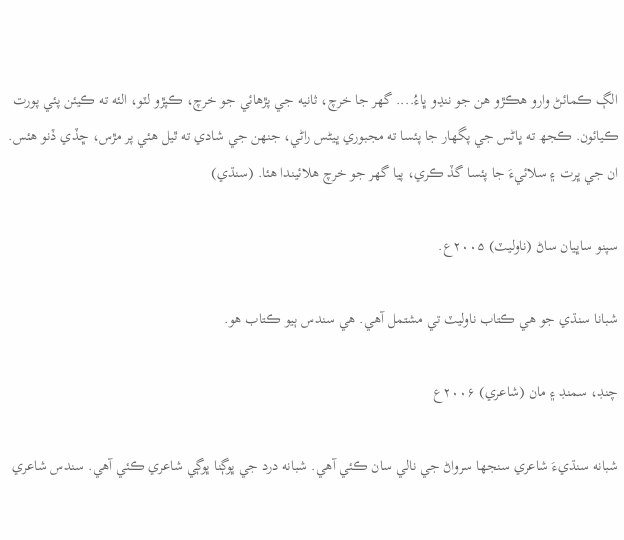الڳ ڪمائڻ وارو هڪڙو هن جو ننڍو ڀاءُ.... گهر جا خرچ، ثانيه جي پڙهائي جو خرچ، ڪپڙو لٽو، الئه ته ڪيئن پئي پورت ڪيائون. ڪجھ ته ڀاڻس جي پگهار جا پئسا ته مجبوري ڀيڻس راڻي، جنهن جي شادي ته ٿيل هئي پر مڙس، ڇڏي ڏنو هئس. ان جي ڀرت ۽ سلائيءَ جا پئسا گڏ ڪري، پيا گهر جو خرچ هلائيندا هئا. (سنڌي)

سپنو ساڀيان ساڻ (ناوليٽ) ۲۰۰۵ع.

شبانا سنڌي جو هي ڪتاب ناوليٽ تي مشتمل آهي. هي سندس ٻيو ڪتاب هو.

چنڊ، سمنڊ ۽ مان (شاعري) ۲۰۰۶ع

شبانه سنڌيءَ شاعري سنجها سرواڻ جي نالي سان ڪئي آهي. شبانه درد جي ڀوڳنا ڀوڳي شاعري ڪئي آهي. سندس شاعري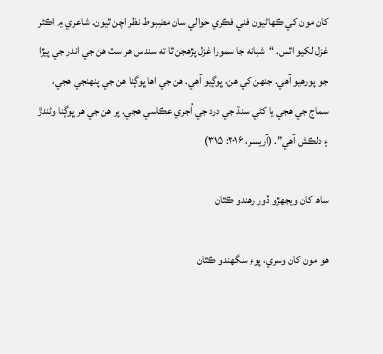کان مون کي ڪهاڻيون فني فڪري حوالي سان مضِبوط نظر اچن ٿيون. شاعري ۾ اڪثر غزل لکيو اٿس. “شبانه جا سمورا غزل پڙهجن ٿا ته سندس هر سٽ هن جي اندر جي پيڙا جو پورهيو آهي. جنهن کي هن، ڀوڳيو آهي. هن جي اها ڀوڳنا هن جي پنهنجي هجي، سماج جي هجي يا کڻي سنڌ جي درد جي اُجري عڪاسي هجي. پر هن جي هر ڀوڳنا وڻندڙ ۽ دلڪش آهي”. (آريسر، ۲۰۱۶: ۳۱۵)

ساھ کان ويجهڙو ڏور رهندو ڪٿان

هو مون کان وسري، پوءِ سگهندو ڪٿان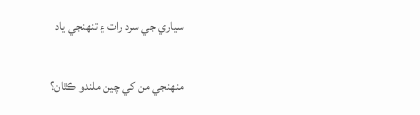سياري جي سرد رات ۽ تنهنجي ياد

منهنجي من کي چين ملندو ڪٿان؟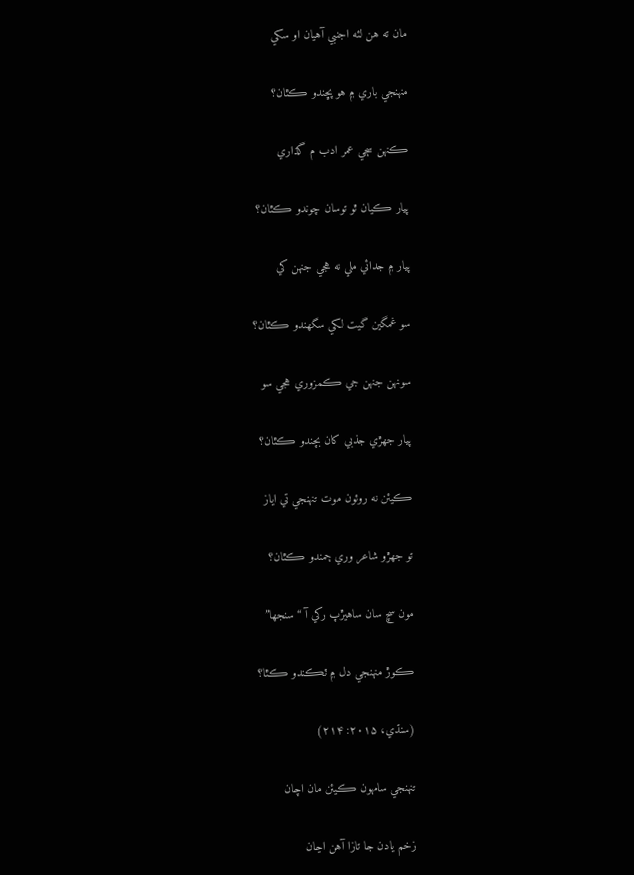مان ته هن لئه اجنبي آهيان او سکي

منهنجي باري ۾ هو پڇندو ڪٿان؟

ڪنهن سڄي عمر ادب م گذاري

پيار ڪيان ٿو توسان چوندو ڪٿان؟

پيار ۾ جدائي ملي نه هجي جنهن کي

سو غمگين گيت لکي سگهندو ڪٿان؟

سونهن جنهن جي ڪمزوري هجي سو

پيار جهڙي جذبي کان بچندو ڪٿان؟

ڪيئن نه روئون موت تنهنجي تي اياز

تو جهڙو شاعر وري ڄمندو ڪٿان؟

مون سچ سان ساهيڙپ رکي آ “سنجها”

ڪوڙ منهنجي دل ۾ ٽڪندو ڪٿا؟

(سنڌي، ۲۰۱۵: ۲۱۴)

تنهنجي سامهون ڪيئن مان اچان

زخم يادن جا تازا آهن اڃان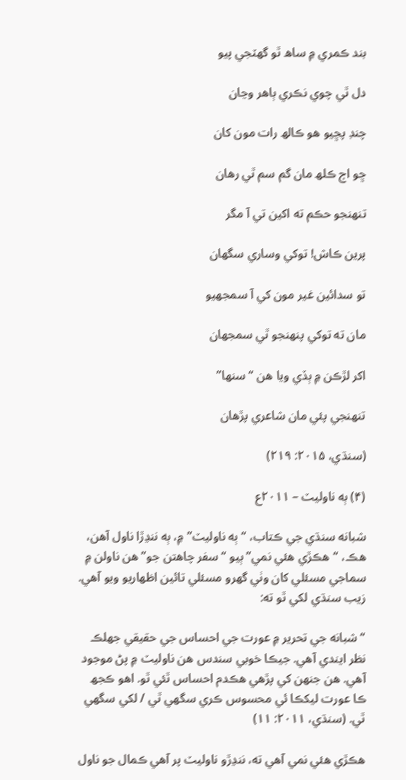بند ڪمري ۾ ساھ ٿو گهٽجي پيو

دل ٿي چوي نڪري ٻاهر وڃان

چنڊ پڇيو هو ڪالھ رات مون کان

ڇو اڄ ڪلھ مان گم سم ٿي رهان

تنهنجو حڪم ته اکين تي آ مگر

پرين ڪاش! توکي وساري سگهان

تو سدائين غير مون کي آ سمجهيو

مان ته توکي پنهنجو ٿي سمجهان

اکر لڙڪن ۾ ٻڏي ويا هن “سنها”

تنهنجي پئي مان شاعري پڙهان

(سنڌي، ۲۰۱۵: ۲۱۹)

(۴) ٻه ناوليٽ – ۲۰۱۱ع

شبانه سنڌي جي ڪتاب، “ٻه ناوليٽ” ۾، ٻه ننڍڙا ناول آهن، هڪ، “هڪڙي هئي نمي” ٻيو “سفر چاهتن جو” هن ناولن ۾ سماجي مسئلي کان وٺي گهرو مسئلي تائين اظهاريو ويو آهي. زيب سنڌي لکي ٿو ته:

“شبانه جي تحرير ۾ عورت جي احساس جي حقيقي جهلڪ نظر ايندي آهي. جيڪا خوبي سندس هن ناوليٽ ۾ پڻ موجود آهي. هن جنهن کي پڙهي هڪدم احساس ٿئي ٿو. اهو ڪجھ ڪا عورت ليکڪا ئي محسوس ڪري سگهي ٿي / لکي سگهي ٿي. (سنڌي، ۲۰۱۱: ۱۱)

هڪڙي هئي نمي آهي ته، ننڍڙو ناوليٽ پر آهي ڪمال جو ناول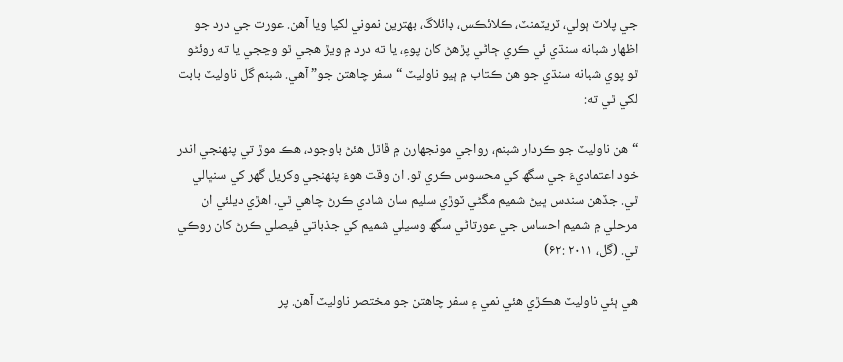جي پلاٽ ٻولي، ٽريٽمنٽ، ڪلائڪس، ڊائلاگ، بهترين نموني لکيا ويا آهن. عورت جي درد جو اظهار شبانه سنڌي ئي ڪري ڄاڻي پڙهڻ کان پوءِ، يا ته درد ۾ ويڙ هجي ٿو وڃجي يا ته روئڻو ٿو پوي شبانه سنڌي جو هن ڪتاب ۾ ٻيو ناوليٽ “سفر چاهتن جو” آهي. شبنم گل ناوليٽ بابت لکي ٿي ته:

“هن ناوليٽ جو ڪردار شبنم، رواجي مونجهارن ۾ ڦاٿل هئڻ باوجود، هڪ موڙ تي پنهنجي اندر خود اعتماديءَ جي سگھ کي محسوس ڪري ٿو. ان وقت هوءَ پنهنجي وکريل گهر کي سنڀالي ٿي. جڏهن سندس ڀيڻ شميم مڱڻي ٽوڙي سليم سان شادي ڪرڻ چاهي ٿي. اهڙي ديلئي ان مرحلي ۾ شميم احساس جي عورتاڻي سگھ وسيلي شميم کي جذباتي فيصلي ڪرڻ کان روڪي ٿي. (گل، ۲۰۱۱ :۶۲)

هي ٻئي ناوليٽ هڪڙي هئي نمي ۽ سفر چاهتن جو مختصر ناوليٽ آهن. پر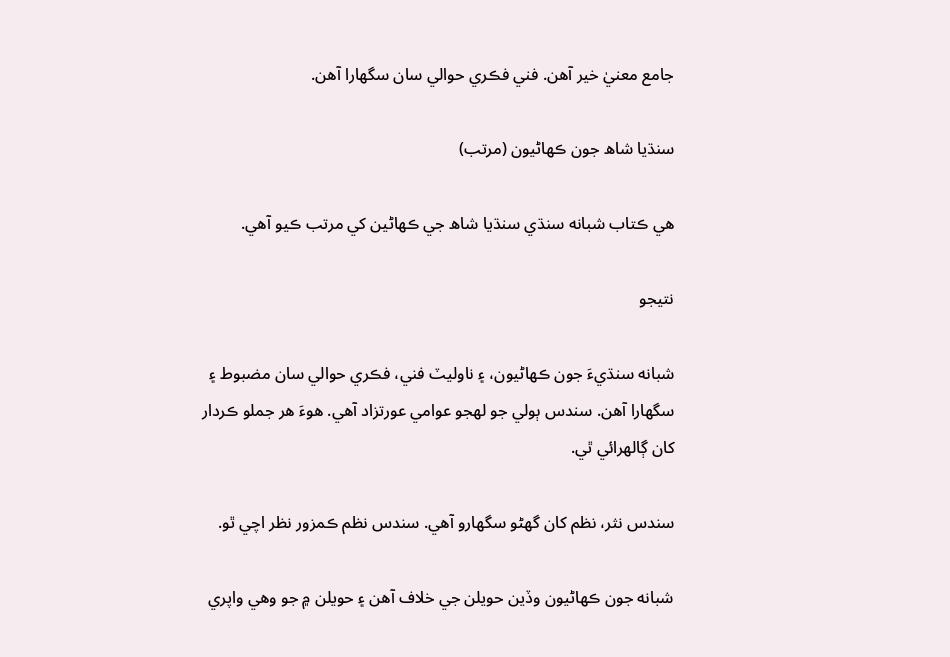جامع معنيٰ خير آهن. فني فڪري حوالي سان سگهارا آهن.

سنڌيا شاھ جون ڪهاڻيون (مرتب)

هي ڪتاب شبانه سنڌي سنڌيا شاھ جي ڪهاڻين کي مرتب ڪيو آهي.

نتيجو

شبانه سنڌيءَ جون ڪهاڻيون، ۽ ناوليٽ فني، فڪري حوالي سان مضبوط ۽ سگهارا آهن. سندس ٻولي جو لهجو عوامي عورتزاد آهي. هوءَ هر جملو ڪردار کان ڳالهرائي ٿي.

سندس نثر، نظم کان گهڻو سگهارو آهي. سندس نظم ڪمزور نظر اچي ٿو.

شبانه جون ڪهاڻيون وڏين حويلن جي خلاف آهن ۽ حويلن ۾ جو وهي واپري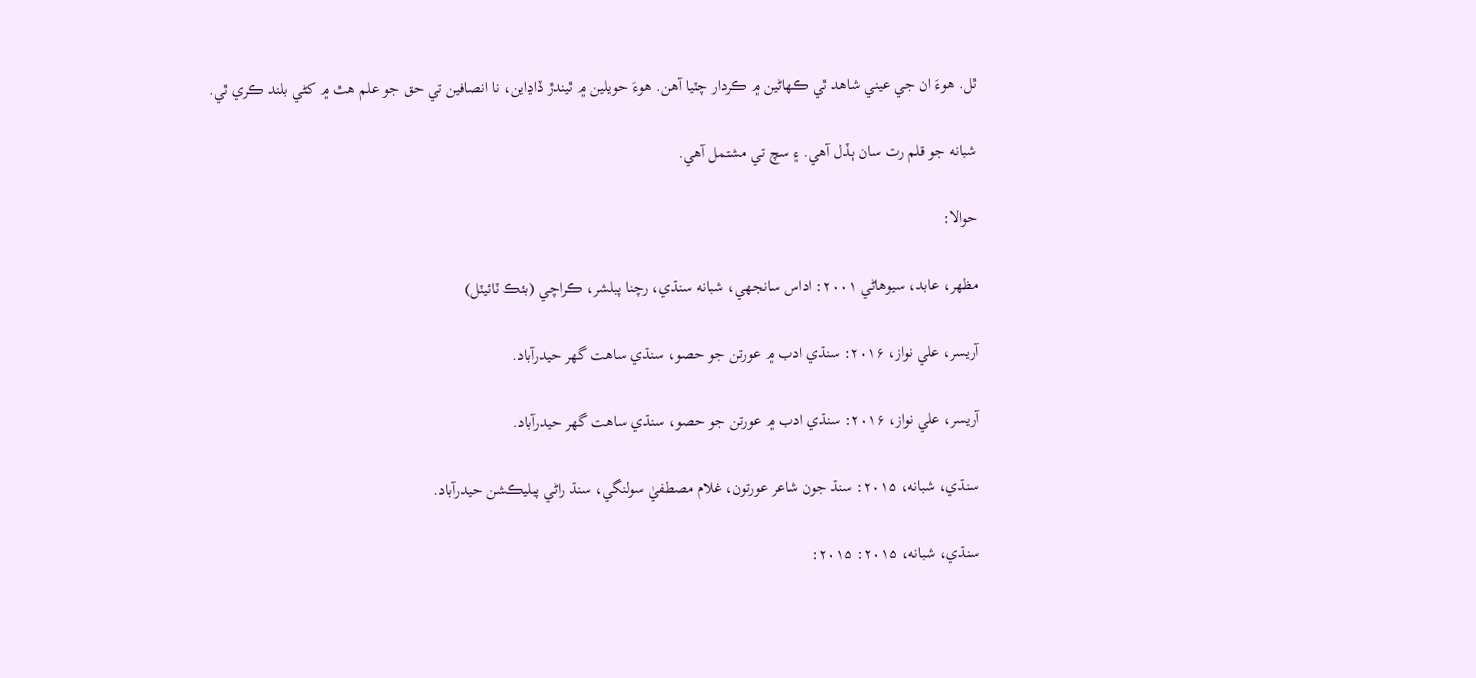ٿل. هوءَ ان جي عيني شاهد ٿي ڪهاڻين ۾ ڪردار چٽيا آهن. هوءَ حويلين ۾ ٿيندڙ ڏاڍاين، نا انصافين تي حق جو علم هٿ ۾ کڻي بلند ڪري ٿي.

شبانه جو قلم رت سان ٻڏل آهي. ۽ سچ تي مشتمل آهي.

حوالا:

مظهر، عابد، سيوهاڻي ۲۰۰۱: اداس سانجهي، شبانه سنڌي، رچنا پبلشر، ڪراچي (بئڪ ٽائيٽل)

آريسر، علي نواز، ۲۰۱۶: سنڌي ادب ۾ عورتن جو حصو، سنڌي ساهت گهر حيدرآباد.

آريسر، علي نواز، ۲۰۱۶: سنڌي ادب ۾ عورتن جو حصو، سنڌي ساهت گهر حيدرآباد.

سنڌي، شبانه، ۲۰۱۵: سنڌ جون شاعر عورتون، غلام مصطفيٰ سولنگي، سنڌ راڻي پبليڪشن حيدرآباد.

سنڌي، شبانه، ۲۰۱۵: ۲۰۱۵: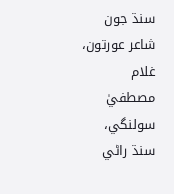سنڌ جون شاعر عورتون، غلام مصطفيٰ سولنگي، سنڌ راڻي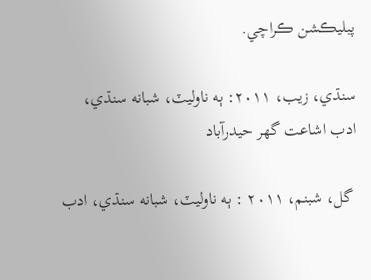پبليڪشن ڪراچي.

سنڌي، زيب، ۲۰۱۱: ٻه ناوليٽ، شبانه سنڌي، ادب اشاعت گهر حيدرآباد

 گل، شبنم، ۲۰۱۱ : ٻه ناوليٽ، شبانه سنڌي، ادب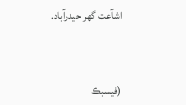اشآعت گهر حيدرآباد.



(فيسبڪ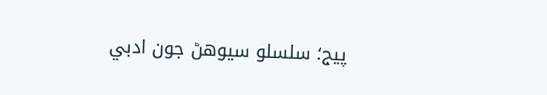پيج؛ سلسلو سيوهڻ جون ادبي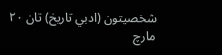شخصيتون (ادبي تاريخ) تان ۲۰ مارچ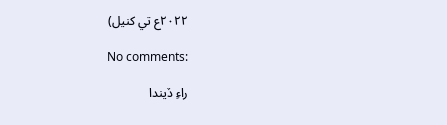۲۰۲۲ع تي کنيل)

No comments:

راءِ ڏيندا